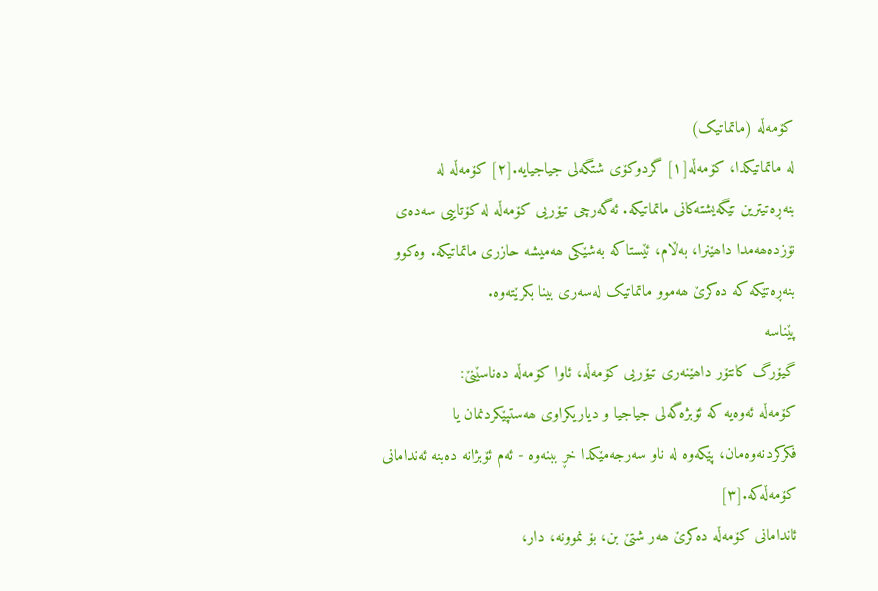کۆمەڵە (ماتماتیک)
لە ماتماتیکدا، کۆمەڵە[١] گردوکۆی شتگەلی جیاجیایە.[٢] کۆمەڵە لە بنەڕەتیترین تێگەیشتەکانی ماتماتیکە. ئەگەرچی تیۆریی کۆمەڵە لە کۆتاییی سەدەی نۆزدەھەمدا داھێنرا، بەڵام، ئێستاکە بەشێکی ھەمیشە حازری ماتماتیکە. وەکوو بنەڕەتێکە کە دەکرێ ھەموو ماتماتیک لەسەری بینا بکرێتەوە.
پێناسە
گیۆرگ کانتۆر داھێنەری تیۆریی کۆمەڵە، ئاوا کۆمەڵە دەناسێنێ:
کۆمەڵە ئەوەیە کە ئۆبژەگەلی جیاجیا و دیاریکراوی ھەستپێکردنمان یا فکرکردنەوەمان، پێکەوە لە ناو سەرجەمێکدا خڕ ببنەوە - ئەم ئۆبژانە دەبنە ئەندامانی کۆمەڵەکە.[٣]
ئاندامانی کۆمەڵە دەکرێ ھەر شتێ بن، بۆ نموونە، دار،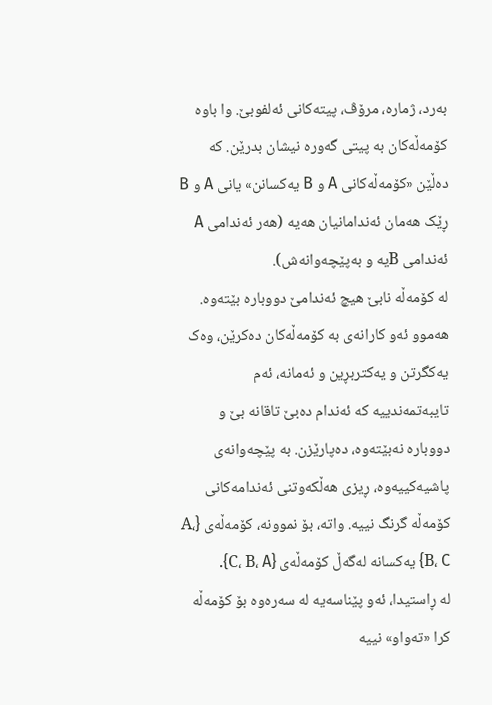بەرد، ژمارە، مرۆڤ، پیتەکانی ئەلفوبێ. وا باوە کۆمەڵەکان بە پیتی گەورە نیشان بدرێن. کە دەڵێن «کۆمەڵەکانی A و B یەکسانن» یانی A و B ڕێک ھەمان ئەندامانیان ھەیە (ھەر ئەندامی A ئەندامی Bیە و بەپێچەوانەش).
لە کۆمەڵە نابێ ھیچ ئەندامێ دووبارە بێتەوە. ھەموو ئەو کارانەی بە کۆمەڵەکان دەکرێن، وەک یەکگرتن و یەکتربڕین و ئەمانە، ئەم تایبەتمەندییە کە ئەندام دەبێ تاقانە بێ و دووبارە نەبێتەوە، دەپارێزن. بە پێچەوانەی پاشیەکییەوە، ڕیزی ھەڵکەوتنی ئەندامەکانی کۆمەڵە گرنگ نییە. واتە، بۆ نموونە، کۆمەڵەی {A، B، C} یەکسانە لەگەڵ کۆمەڵەی {C، B، A}.
لە ڕاستیدا، ئەو پێناسەیە لە سەرەوە بۆ کۆمەڵە کرا «تەواو» نییە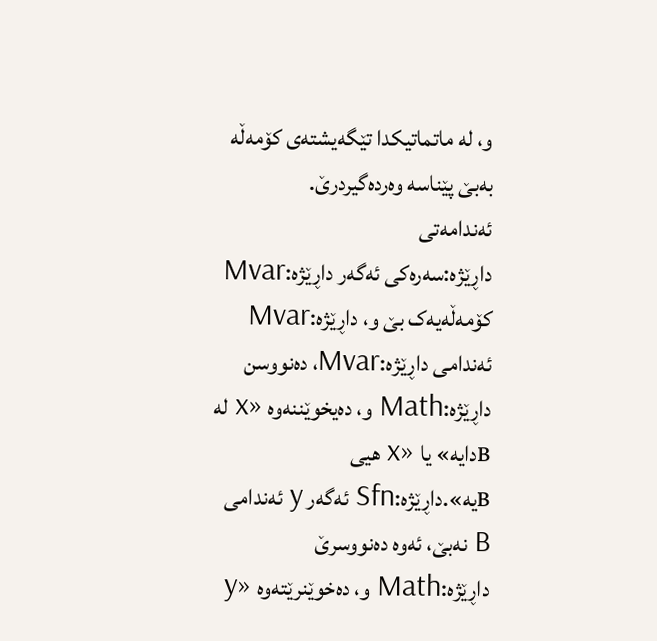و، لە ماتماتیکدا تێگەیشتەی کۆمەڵە بەبێ پێناسە وەردەگیردرێ.
ئەندامەتی
داڕێژە:سەرەکی ئەگەر داڕێژە:Mvar کۆمەڵەیەک بێ و، داڕێژە:Mvar ئەندامی داڕێژە:Mvar، دەنووسن داڕێژە:Math و، دەیخوێننەوە «x لە Bدایە» یا «x ھیی Bیە».داڕێژە:Sfn ئەگەر y ئەندامی B نەبێ، ئەوە دەنووسرێ داڕێژە:Math و، دەخوێنرێتەوە «y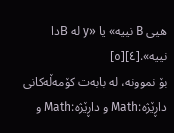ھیی B نییە» یا «y لە Bدا نییە».[٤][٥]
بۆ نموونە، لە بابەت کۆمەڵەکانی داڕێژە:Math و داڕێژە:Math و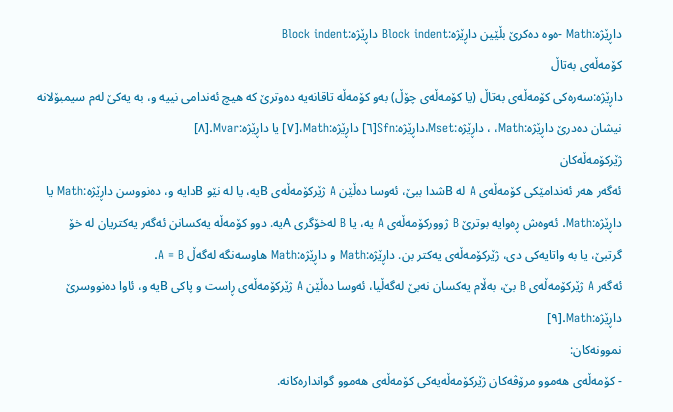داڕێژە:Math -ەوە دەکرێ بڵێین داڕێژە:Block indent داڕێژە:Block indent
کۆمەڵەی بەتاڵ
داڕێژە:سەرەکی کۆمەڵەی بەتاڵ (یا کۆمەڵەی چۆڵ) بەو کۆمەڵە تاقانەیە دەوترێ کە ھیچ ئەندامی نییە و، بە یەکێ لەم سیمبۆلانە نیشان دەدرێ داڕێژە:Math، ، داڕێژە:Mset،داڕێژە:Sfn[٦] داڕێژە:Math،[٧] یا داڕێژە:Mvar.[٨]
ژێرکۆمەڵەکان
ئەگەر ھەر ئەندامێکی کۆمەڵەی A لە Bشدا ببێ، ئەوسا دەڵێن A ژێرکۆمەڵەی Bیە، یا لە نێو Bدایە و، دەنووسن داڕێژە:Math یا داڕێژە:Math. ئەوەش ڕەوایە بوترێ B ژوورکۆمەڵەی A یە، یا B لەخۆگری Aیە. دوو کۆمەڵە یەکسانن ئەگەر یەکتریان لە خۆ گرتبێ، یا بە واتایەکی دی، ژێرکۆمەڵەی یەکتر بن. داڕێژە:Math و داڕێژە:Math ھاوسەنگە لەگەڵ A = B.
ئەگەر A ژێرکۆمەڵەی B بێ، بەڵام یەکسان نەبێ لەگەڵیا، ئەوسا دەڵێن A ژێرکۆمەڵەی ڕاست و پاکی Bیە و، ئاوا دەنووسرێ داڕێژە:Math.[٩]
نموونەکان:
- کۆمەڵەی ھەموو مرۆڤەکان ژێرکۆمەڵەیەکی کۆمەڵەی ھەموو گواندارەکانە.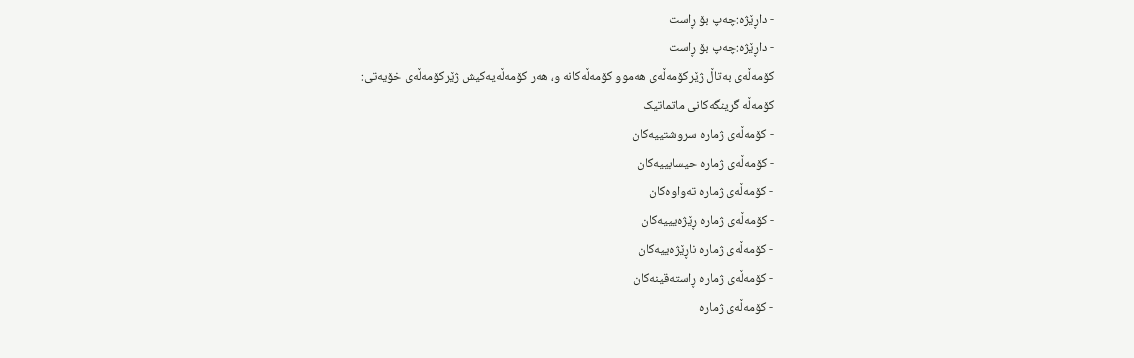- داڕێژە:چەپ بۆ ڕاست
- داڕێژە:چەپ بۆ ڕاست
کۆمەڵەی بەتاڵ ژێرکۆمەڵەی ھەموو کۆمەڵەکانە و، ھەر کۆمەڵەیەکیش ژێرکۆمەڵەی خۆیەتی:
کۆمەڵە گرینگەکانی ماتماتیک
- کۆمەڵەی ژمارە سروشتییەکان
- کۆمەڵەی ژمارە حیسابییەکان
- کۆمەڵەی ژمارە تەواوەکان
- کۆمەڵەی ژمارە ڕێژەیییەکان
- کۆمەڵەی ژمارە ناڕێژەییەکان
- کۆمەڵەی ژمارە ڕاستەقینەکان
- کۆمەڵەی ژمارە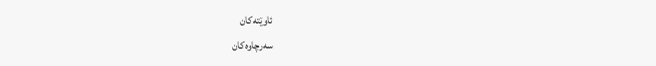ئاوێتەکان
سەرچاوەکان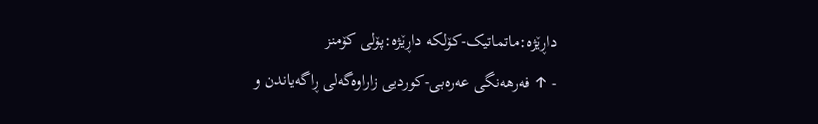داڕێژە:ماتماتیک-کۆلکە داڕێژە:پۆلی کۆمنز
- ↑ فەرھەنگی عەرەبی-کوردیی زاراوەگەلی ڕاگەیاندن و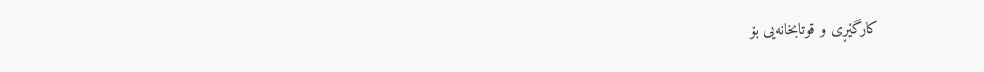کارگێڕی و قوتابخانەیی بۆ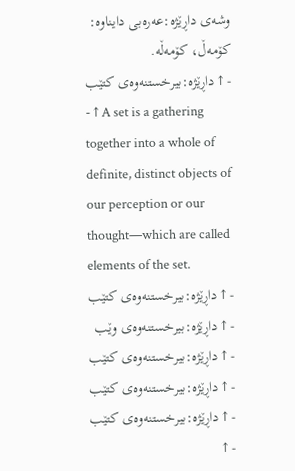وشەی داڕێژە:عەرەبی دایناوە: کۆمەڵ، کۆمەڵە.
- ↑ داڕێژە:بیرخستنەوەی کتێب
- ↑ A set is a gathering together into a whole of definite, distinct objects of our perception or our thought—which are called elements of the set.
- ↑ داڕێژە:بیرخستنەوەی کتێب
- ↑ داڕێژە:بیرخستنەوەی وێب
- ↑ داڕێژە:بیرخستنەوەی کتێب
- ↑ داڕێژە:بیرخستنەوەی کتێب
- ↑ داڕێژە:بیرخستنەوەی کتێب
- ↑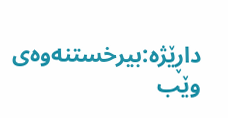داڕێژە:بیرخستنەوەی وێب